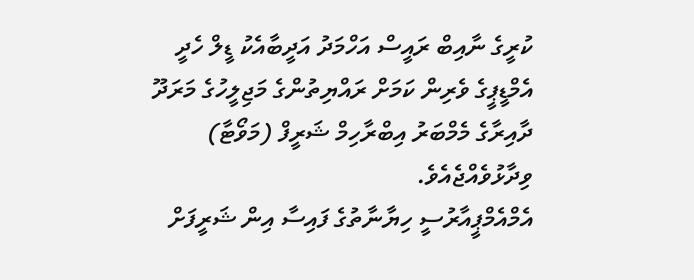ކުރީގެ ނާއިބް ރައީސް އަހްމަދު އަދީބާއެކު ޑީލް ހެދީ އެމްޑީޕީގެ ވެރިން ކަމަށް ރައްޔިތުންގެ މަޖިލީހުގެ މަރަދޫ ދާއިރާގެ މެމްބަރު އިބްރާހިމް ޝަރީފް (މަވޯޓާ) ވިދާޅުވެއްޖެއެވެ.
އެމްއެމްޕީއާރުސީ ހިޔާނާތުގެ ފައިސާ އިން ޝަރީފަށް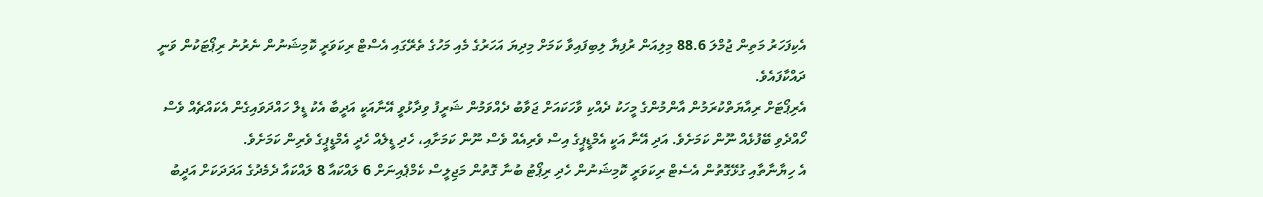އެކިފަހަރު މަތިން ޖުމްލަ 88.6 މިލިއަން ރުފިޔާ ލިބިފައިވާ ކަމަށް މިދިޔަ އަހަރުގެ މެއި މަހުގެ ތެރޭގައި އެސްޓް ރިކަވަރީ ކޮމިޝަނުން ނެރުނު ރިޕޯޓަކުން ވަނީ ދައްކާފައެވެ.
އެރިޕޯޓަށް ރިއާޔަތްކުރަމުން އާންމުންގެ މީހަކު ދެއްކި ވާހަކައަށް ޖަވާބު ދެއްވަމުން ޝަރީފު ވިދާޅުވީ އޭނާއަކީ އަދީބާ އެކު ޑީލް ހައްދަވައިގެން އެކައްޗެއް ވެސް ހޯއްދެވި ބޭފުޅެއް ނޫން ކަމަށެވެ. އަދި އޭނާ އަކީ އެމްޑީޕީގެ އިސް ވެރިއެއް ވެސް ނޫން ކަމަށާއި، ހެދި ޑީލެއް ހެދީ އެމްޑީޕީގެ ވެރިން ކަމަށެވެ.
އެ ހިޔާނާތާއި ގުޅޭގޮތުން އެސެޓް ރިކަވަރީ ކޮމިޝަނުން ހެދި ރިޕޯޓު ބުނާ ގޮތުން މަޖިލީސް ކެމްޕެއިނަށް 6 ލައްކައާ 8 ލައްކައާ ދެމެދުގެ އަދަދަކަށް އަދީބު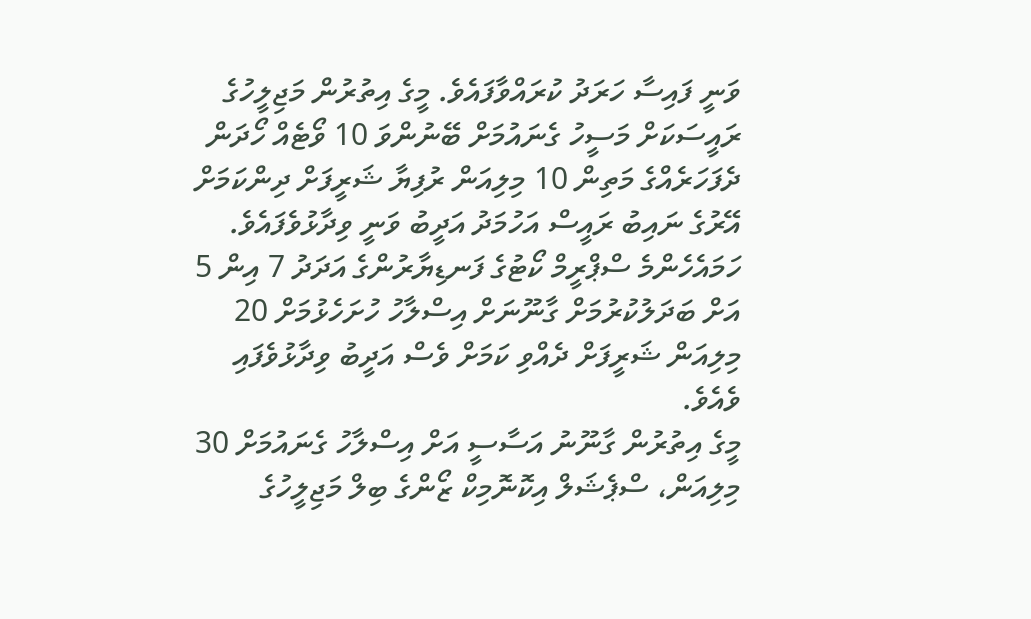ވަނީ ފައިސާ ހަރަދު ކުރައްވާފައެވެ. މީގެ އިތުރުން މަޖިލީހުގެ ރައީސަކަށް މަސީހު ގެނައުމަށް ބޭނުންވަ 10 ވޯޓެއް ހޯދަން ދެފަހަރެއްގެ މަތިން 10 މިލިއަން ރުފިޔާ ޝަރީފަށް ދިންކަމަށް އޭރުގެ ނައިބު ރައީސް އަހުމަދު އަދީބު ވަނީ ވިދާޅުވެފައެވެ.
ހަމައެހެންމެ ސްޕްރީމް ކޯޓުގެ ފަނޑިޔާރުންގެ އަދަދު 7 އިން 5 އަށް ބަދަލުކުރުމަށް ގާނޫނަށް އިސްލާހު ހުށަހެޅުމަށް 20 މިލިއަން ޝަރީފަށް ދެއްވި ކަމަށް ވެސް އަދީބު ވިދާޅުވެފައި ވެއެވެ.
މީގެ އިތުރުން ގާނޫނު އަސާސީ އަށް އިސްލާހު ގެނައުމަށް 30 މިލިއަން، ސްޕެޝަލް އިކޮނޮމިކް ޒޯންގެ ބިލް މަޖިލީހުގެ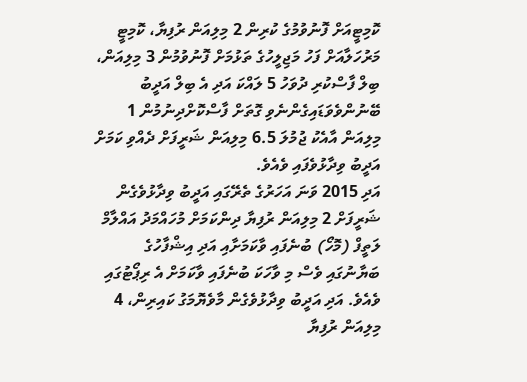ކޮމިޓީއަށް ފޮނުވުމުގެ ކުރިން 2 މިލިއަން ރުފިޔާ، ކޮމިޓީ މަރުހަލާއަށް ފަހު މަޖިލީހުގެ ތަޅުމަށް ފޮނުވުމުން 3 މިލިއަން، ބިލް ފާސްކުރި ދުވަހު 5 ލައްކަ އަދި އެ ބިލް އަދީބު ބޭނުންވެވަޑައިގެންނެވި ގޮތަށް ފާސްކޮށްދިނުމުން 1 މިލިއަން އާއެކު ޖުމުލަ 6.5 މިލިއަން ޝަރީފަށް ދެއްވި ކަމަށް އަދީބު ވިދާޅުވެފައި ވެއެވެ.
އަދި 2015 ވަނަ އަހަރުގެ ތެރޭގައި އަދީބު ވިދާޅުވެގެން ޝަރީފަށް 2 މިލިއަން ރުފިޔާ ދިންކަމަށް މުހައްމަދު އައްލާމް ލަތީފް (މޮހޯ) ބުނެފައި ވާކަމަށާއި އަދި އިޝްފާހުގެ ބަޔާނުގައި ވެސް މި ވާހަކަ ބުނެފައި ވާކަމަށް އެ ރިޕޯޓުގައި ވެއެވެ. އަދި އަދީބު ވިދާޅުވެގެން މާވެޔޮމަގު ކައިރިން، 4 މިލިއަން ރުފިޔާ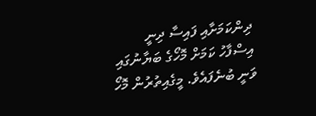ދިންކަމަށާއި ފައިސާ ދިނީ އިސްފާހު ކަމަށް މޮހޯގެ ބަޔާނުގައި ވަނީ ބުނެފައެވެ. މީގެއިތުރުން މޮހޯ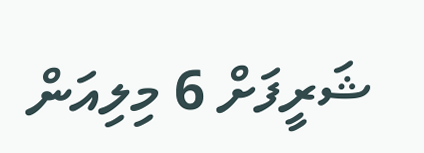ޝަރީފަށް 6 މިލިއަން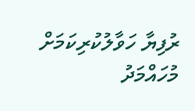ރުފިޔާ ހަވާލުކުރިކަމަށް މުހައްމަދު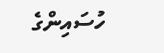ހުސައިންގެ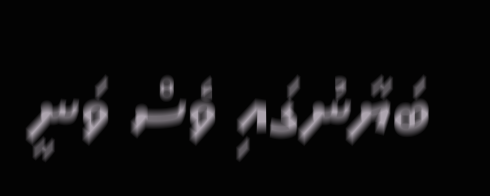ބަޔާނުގައި ވެސް ވަނީ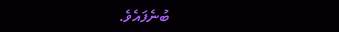ބުނެފައެވެ.